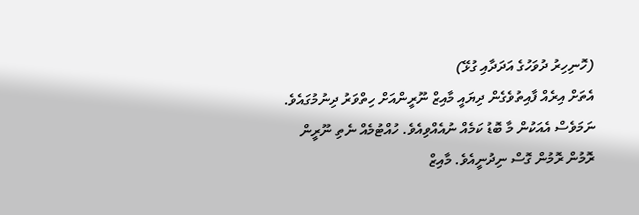(ހޮނިހިރު ދުވަހުގެ އަދަދާއި ގުޅޭ)
އެތަށް އިރެއް ފާއިތުވެގެން ދިޔައީ މާއިޒް ނޫރީންއަށް ހިތްވަރު ދިނުމުގައެވެ. ނަމަވެސް އެއަކުން މާ ބޮޑު ކަމެއް ނުއެއްވިއެވެ. ހުއްޓުމެއް ނެތި ނޫރީން ރޮމުން ރޮމުން ގޮސް ނިދުނީއެވެ. މާއިޒް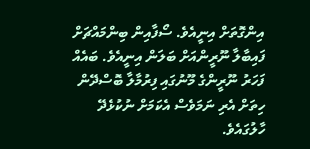އިންގޮތަށް އިނީއެވެ. ސޯފާއިން ބިންމައްޗަށް ފައިބާލާ ނޫރީންއަށް ބަލަން އިނީއެވެ. ބައެއް ފަހަރު ނޫރީންގެ މޫނުގައި ފިރުމާލާ ބޮސްދޭން ހިތަށް އެރި ނަމަވެސް އެކަމަށް ނުކުޅެދޭ ހާލުގައެވެ.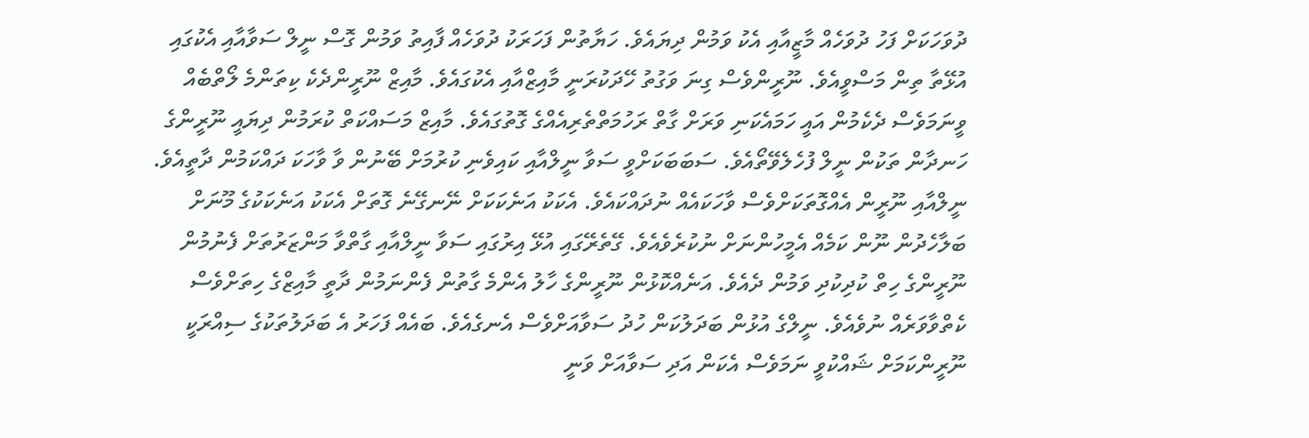ދުވަހަކަށް ފަހު ދުވަހެއް މާޒީއާއި އެކު ވަމުން ދިޔައެވެ. ހަޔާތުން ފަހަރަކު ދުވަހެއް ފާއިތު ވަމުން ގޮސް ނީލް ސަވާއާއި އެކުގައި އުޅޭތާ ތިން މަސްވީއެވެ. ނޫރީންވެސް ގިނަ ވަގުތު ހޭދަކުރަނީ މާއިޒްއާއި އެކުގައެވެ. މާއިޒް ނޫރީންދެކެ ކިތަންމެ ލޯތްބެއް ވީނަމަވެސް ދެކެމުން އައީ ހަމައެކަނި ވަރަށް ގާތް ރަހުމަތްތެރިއެއްގެ ގޮތުގައެވެ. މާއިޒް މަސައްކަތް ކުރަމުން ދިޔައީ ނޫރީންގެ ހަނދާން ތަކުން ނީލް ފުހެލެވޭތޯއެވެ. ސަބަބަކަށްވީ ސަވާ ނީލްއާއި ކައިވެނި ކުރުމަށް ބޭނުން ވާ ވާހަކަ ދައްކަމުން ދާތީއެވެ.
ނީލްއާއި ނޫރީން އެއްގޮތަކަށްވެސް ވާހަކައެއް ނުދައްކައެވެ. އެކަކު އަނެކަކަށް ނޭނގޭނެ ގޮތަށް އެކަކު އަނެކަކުގެ މޫނަށް ބަލާހެދުން ނޫން ކަމެއް އެމީހުންނަށް ނުކުރެވެއެވެ. ގޭތެރޭގައި އުޅޭ އިރުގައި ސަވާ ނީލްއާއި ގާތްވާ މަންޒަރުތަށް ފެނުމުން ނޫރީންގެ ހިތް ކުދިކުދި ވަމުން ދެއެވެ. އަނެއްކޮޅުން ނޫރީންގެ ހާލު އެންމެ ގާތުން ފެންނަމުން ދާތީ މާއިޒްގެ ހިތަށްވެސް ކެތްވާވަރެއް ނުވެއެވެ. ނީލްގެ އުޅުން ބަދަލުކަން ހުދު ސަވާއަށްވެސް އެނގެއެވެ. ބައެއް ފަހަރު އެ ބަދަލުތަކުގެ ސިއްރަކީ ނޫރީންކަމަށް ޝައްކުވީ ނަމަވެސް އެކަން އަދި ސަވާއަށް ވަނީ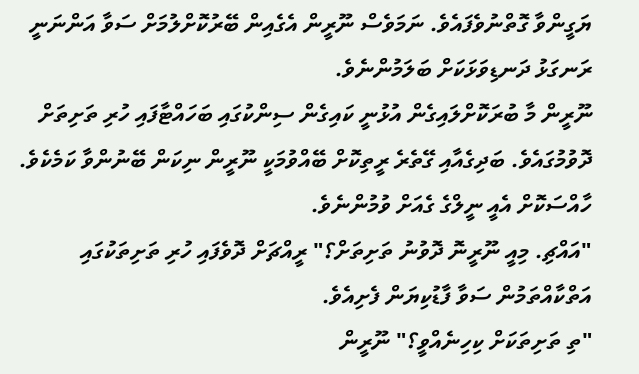ޔަގީންވާ ގޮތްނުވެފައެވެ. ނަމަވެސް ނޫރީން އެގެއިން ބޭރުކޮށްލުމަށް ސަވާ އަންނަނީ ރަނގަޅު ދަނޑިވަޅަކަށް ބަލަމުންނެވެ.
ނޫރީން މާ ބުރަކޮށްލައިގެން އުޅުނީ ކައިގެން ސިންކުގައި ބަހައްޓާފައި ހުރި ތަށިތަށް ދޮވުމުގައެވެ. ބަދިގެއާއި ގޭތެރެ ރީތިކޮށް ބޭއްވުމަކީ ނޫރީން ނިކަން ބޭނުންވާ ކަމެކެވެ. ހާއްސަކޮށް އެއީ ނީލްގެ ގެއަށް ވުމުންނެވެ.
"އައްޗި. މިއީ ނޫރީނޮ ދޮވުނު ތަށިތަށް؟" ރީއްޗަށް ދޮވެފައި ހުރި ތަށިތަކުގައި އަތްކާއްތަމުން ސަވާ ފާޑުކިޔަން ފެށިއެވެ.
"ތި ތަށިތަކަށް ކިހިނެއްވީ؟" ނޫރީން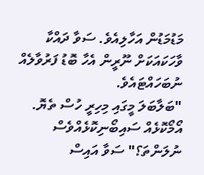މަޑުމަޑުން އަހާލިއެވެ. ސަވާ ދައްކާ ވާހަކައަކަށް ނޫރީން އެހާ ބޮޑު ފަރުވާލެއް ނުބަހައްޓައެވެ.
"ބަލާބަލަ މީގައި މިހިރީ ހުސް ތެޔޮ. އޯމޯކޮޅެއް ސައިބޯނިކޮޅެއްވެސް ނުލަންތަ؟" ސަވާ އައިސް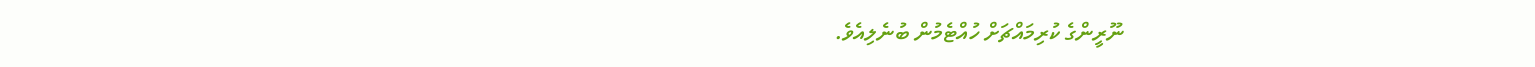ނޫރީންގެ ކުރިމައްޗަށް ހުއްޓެމުން ބުނެލިއެވެ.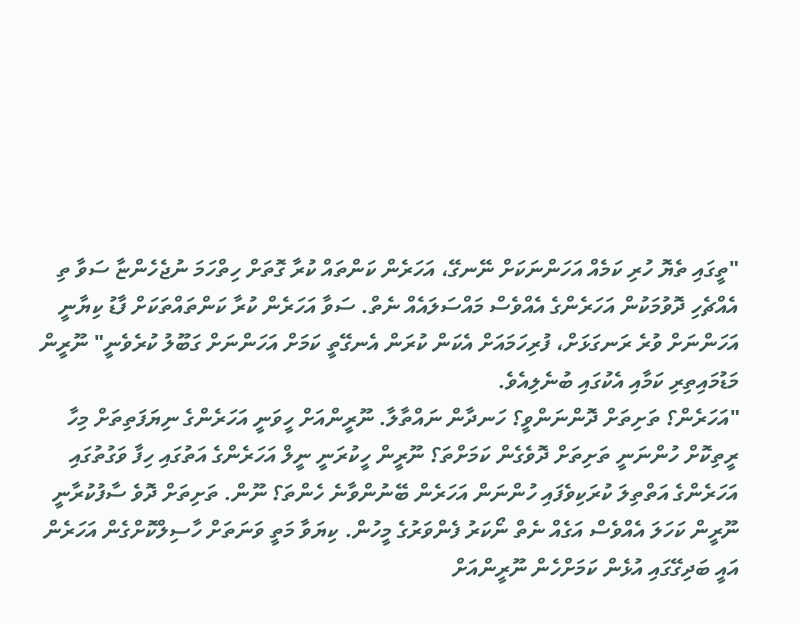"ތީގައި ތެޔޮ ހުރި ކަމެއް އަހަންނަކަށް ނޭނގޭ، އަހަރެން ކަންތައް ކުރާ ގޮތަށް ހިތްހަމަ ނުޖެހެންޏާ ސަވާ ތި އެއްޗެހި ދޮވުމަކުން އަހަރެންގެ އެއްވެސް މައްސަލައެއް ނެތް. ސަވާ އަހަރެން ކުރާ ކަންތައްތަކަށް ފާޑު ކިޔާނީ އަހަންނަށް ވުރެ ރަނގަޅަށް، ފުރިހަމައަށް އެކަން ކުރަން އެނގޭތީ ކަމަށް އަހަންނަށް ގަބޫލު ކުރެވެނީ" ނޫރީން މަޑުމައިތިރި ކަމާއި އެކުގައި ބުނެލިއެވެ.
"އަހަރެން؟ ތަށިތަށް ދޮންނަންވީ؟ ހަނދާން ނައްތާލާ. ނޫރީންއަށް ހީވަނީ އަހަރެންގެ ނިޔަފަތިތަށް މިހާ ރީތިކޮށް ހުންނަނީ ތަށިތަށް ދޮވެގެން ކަމަށްތަ؟ ނޫރީން ހީކުރަނީ ނީލް އަހަރެންގެ އަތުގައި ހިފާ ވަގުތުގައި އަހަރެންގެ އަތްތިލަ ކުރަކިވެފައި ހުންނަން އަހަރެން ބޭނުންވާނެ ހެންތަ؟ ނޫން. ތަށިތަށް ދޮވެ ސާފުކުރާނީ ނޫރީން ކަހަލަ އެއްވެސް އަގެއް ނެތް ނޯކަރު ފެންވަރުގެ މީހުން. ކިޔަވާ މަތީ ވަނަތަށް ހާސިލްކޮށްގެން އަހަރެން އައީ ބަދިގޭގައި އުޅެން ކަމަށްހެން ނޫރީންއަށް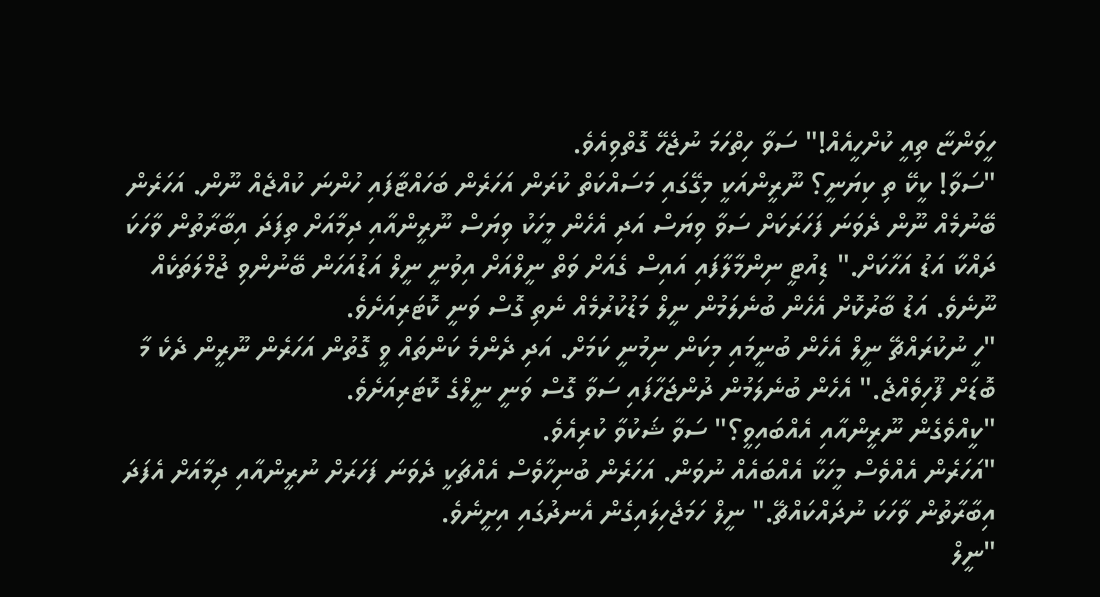ހީވަންޏާ ތިއީ ކުށްހީއެއް!" ސަވާ ހިތްހަމަ ނުޖެހޭ ގޮތްވިއެވެ.
"ސަވާ! ކީކޭ ތި ކިޔަނީ؟ ނޫރީންއަކީ މިގޭގައި މަސައްކަތް ކުރަން އަހަރެން ބަހައްޓާފައި ހުންނަ ކުއްޖެއް ނޫން. އަހަރެން ބޭނުމެއް ނޫން ދެވަނަ ފަހަރަކަށް ސަވާ ވިޔަސް އަދި އެހެން މީހަކު ވިޔަސް ނޫރީންއާއި ދިމާއަށް ތިފަދަ އިބާރާތުން ވާހަކަ ދައްކާ އަޑު އަހާކަށް." ޑިއުޓީ ނިންމާލާފައި އައިސް ގެއަށް ވަތް ނީލްއަށް އިވުނީ ނީލް އަޑުއަހަން ބޭނުންވި ޖުމްލަތަކެއް ނޫނެވެ. އަޑު ބާރުކޮށް އެހެން ބުނެލަމުން ނީލް މަޑުކުރުމެއް ނެތި ގޮސް ވަނީ ކޮޓަރިއަށެވެ.
"ހީ ނުކުރައްޗޭ ނީލް އެހެން ބުނީމައި މިކަން ނިމުނީ ކަމަށް. އަދި ދެންމެ ކަންތައް ވީ ގޮތުން އަހަރެން ނޫރީން ދެކެ މާ ބޮޑަށް ފޫހިވެއްޖެ." އެހެން ބުނެލަމުން ދުންޖަހާފައި ސަވާ ގޮސް ވަނީ ނީލްގެ ކޮޓަރިއަށެވެ.
"ކީއްވެގެން ނޫރީންއާއި އެއްބައިވީ؟" ސަވާ ޝަކުވާ ކުރިއެވެ.
"އަހަރެން އެއްވެސް މީހަކާ އެއްބައެއް ނުވަން. އަހަރެން ބުނިހާވެސް އެއްޗަކީ ދެވަނަ ފަހަރަށް ނުރީންއާއި ދިމާއަށް އެފަދަ އިބާރާތުން ވާހަކަ ނުދައްކައްޗޭ." ނީލް ހަމަޖެހިލައިގެން އެނދުގައި އިށީނެވެ.
"ނީލް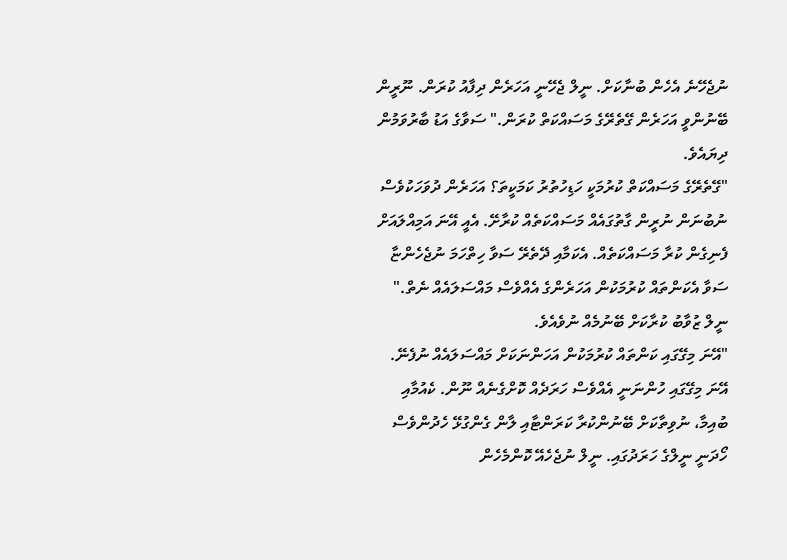ނުޖެހޭނެ އެހެން ބުނާކަށް. ނީލް ޖެހޭނީ އަހަރެން ދިފާއު ކުރަން. ނޫރީން ބޭނުންވީ އަހަރެން ގޭތެރޭގެ މަސައްކަތް ކުރަން." ސަވާގެ އަޑު ބާރުވަމުން ދިޔައެވެ.
"ގޭތެރޭގެ މަސައްކަތް ކުރުމަކީ ހަޑިހުތުރު ކަމަކީތަ؟ އަހަރެން ދުވަހަކުވެސް ނުބުނަން ނުރީން ގާތުގައެއް މަސައްކަތެއް ކުރާށޭ. އެއީ އޭނަ އަމިއްލައަށް ފެނިގެން ކުރާ މަސައްކަތެއް. އެކަމާއި ދޭތެރޭ ސަވާ ހިތްހަމަ ނުޖެހެންޏާ ސަވާ އެކަންތައް ކުރުމަކުން އަހަރެންގެ އެއްވެސް މައްސަލައެއް ނެތް." ނީލް ޒުވާބު ކުރާކަށް ބޭނުމެއް ނުވެއެވެ.
"އޭނަ މިގޭގައި ކަންތައް ކުރުމަކުން އަހަންނަކަށް މައްސަލައެއް ނުފެނޭ. އޭނަ މިގޭގައި ހުންނަނީ އެއްވެސް ހަރަދެއް ކޮށްގެނެއް ނޫން. ކެއުމާއި ބުއިމާ، ނުވިތާކަށް ބޭނުންކުރާ ކަރަންޓާއި ލާން ގެންގުޅޭ ހެދުންވެސް ހޯދަނީ ނީލްގެ ހަރަދުގައި. ނީލް ނުޖެހެއޭ ކޮންމެހެން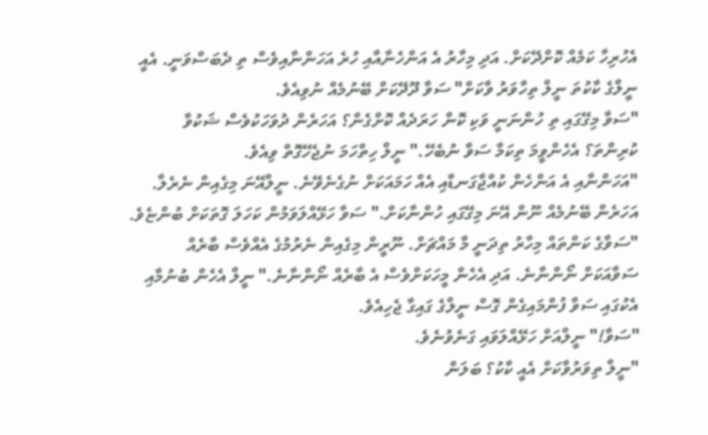އެހުރިހާ ކަމެއް ކޮށްދޭކަށް. އަދި މިހާރު އެ އަންހެނާއާއި ހުރެ އަހަންނާއިވެސް ތި ދެބަސްވަނީ. އެއީ ނީލްގެ ކާކުތަ ނީލް ތިހާވަރު ވާކަށް" ސަވާ ދޫދޭކަށް ބޭނުމެއް ނުވިއެވެ.
"ސަވާ މިގޭގައި ތި ހުންނަނީ ވަކި ކޮން ހަރަދެއް ކޮށްގެން؟ އަހަރެން ދުވަހަކުވެސް ޝަކުވާ ކުރިންތަ؟ އެހެންވީމަ ތިކަމާ ސަވާ ނުބެހޭ." ނީލް ހިތްހަމަ ނުޖެހޭގޮތް ވިއެވެ.
"އަހަންނާއި އެ އަންހެން ކުއްޖާގަނޑާއި އެއް ހަމައަކަށް ނުގެނެވޭނެ. ނީލްއޭނަ މިގެއިން ނެރެލާ. އަހަރެން ބޭނުމެއް ނޫން އޭނަ މިގޭގައި ހުންނާކަށް." ސަވާ ހަޅޭއްލަވަމުން ކަހަލަ ގޮތަކަށް ބުންޏެވެ.
"ސަވާގެ ކަންތައް މިހާރު ތިދަނީ މާ މައްޗަށް. ނޫރީން މިގެއިން ނެރުމުގެ އެއްވެސް ބާރެއް ސަވާއަކަށް ނޯންނާނެ. އަދި އެހެން މީހަކަށްވެސް އެ ބާރެއް ނޯންނާނެ." ނީލް އެހެން ބުނުމާއި އެކުގައި ސަވާ ފުންމައިގެން ގޮސް ނީލްގެ ގައިގާ ޖެހިއެވެ.
"ސަވާ!" ނީލްއަށް ހަޅޭއްލަވައި ގަނެވުނެވެ.
"ނީލް ތިވަރުވާކަށް އެއީ ކާކު؟ ބަލަން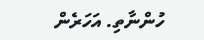ހުންނާތި. އަހަރެން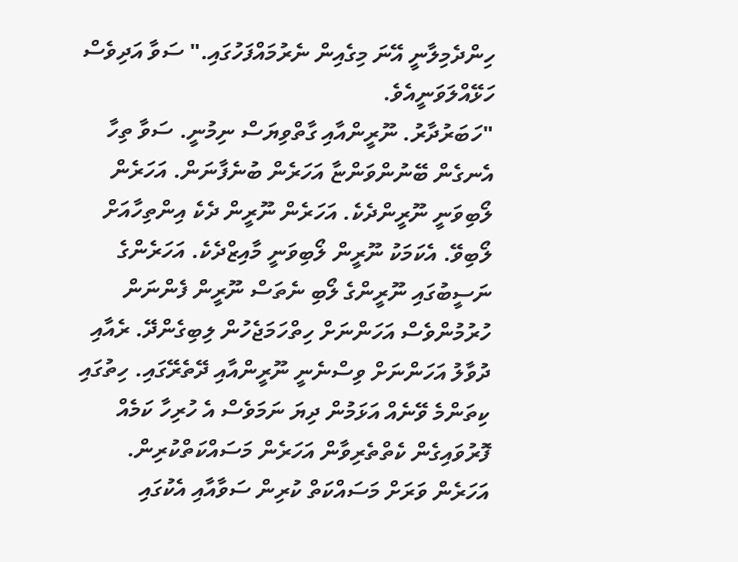ހިންދެމިލާނީ އޭނަ މިގެއިން ނެރުމައްފަހުގައި." ސަވާ އަދިވެސް ހަޅޭއްލަވަނީއެވެ.
"ހަބަރުދާރު. ނޫރީންއާއި ގާތްވިޔަސް ނިމުނީ. ސަވާ ތިހާ އެނގެން ބޭނުންވަންޏާ އަހަރެން ބުނެފާނަން. އަހަރެން ލޯބިވަނީ ނޫރީންދެކެ. އަހަރެން ނޫރީން ދެކެ އިންތިހާއަށް ލޯބިވޭ. އެކަމަކު ނޫރީން ލޯބިވަނީ މާއިޒްދެކެ. އަހަރެންގެ ނަސީބުގައި ނޫރީންގެ ލޯބި ނެތަސް ނޫރީން ފެންނަން ހުރުމުންވެސް އަހަންނަށް ހިތްހަމަޖެހުން ލިބިގެންދޭ. ރެއާއި ދުވާލު އަހަންނަށް ވިސްނެނީ ނޫރީންއާއި ދޭތެރޭގައި. ހިތުގައި ކިތަންމެ ވޭނެއް އަޅަމުން ދިޔަ ނަމަވެސް އެ ހުރިހާ ކަމެއް ފޮރުވައިގެން ކެތްތެރިވާން އަހަރެން މަސައްކަތްކުރިން. އަހަރެން ވަރަށް މަސައްކަތް ކުރިން ސަވާއާއި އެކުގައި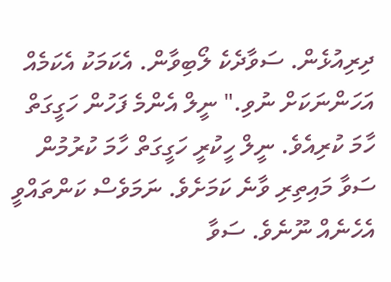ދިރިއުޅެން. ސަވާދެކެ ލޯބިވާން. އެކަމަކު އެކަމެއް އަހަންނަކަށް ނުވި." ނީލް އެންމެ ފަހުން ހަގީގަތް ހާމަ ކުރިއެވެ. ނީލް ހީކުރީ ހަގީގަތް ހާމަ ކުރުމުން ސަވާ މައިތިރި ވާނެ ކަމަށެވެ. ނަމަވެސް ކަންތައްވީ އެހެނެއް ނޫނެވެ. ސަވާ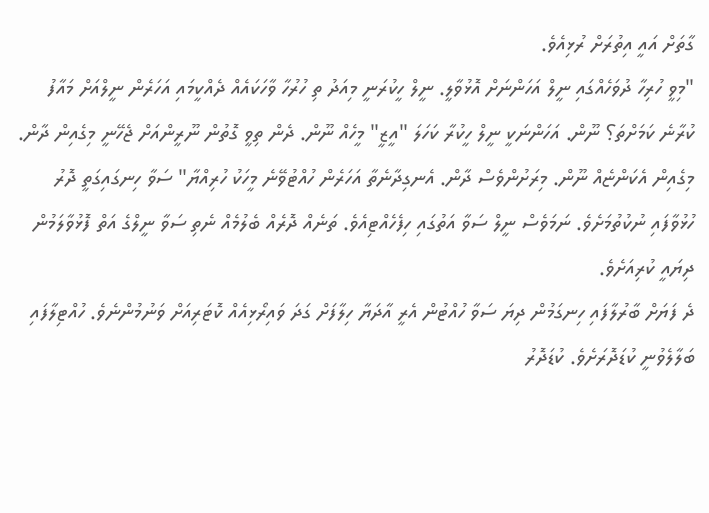ގާތަށް އައީ އިތުރަށް ރުޅިއެވެ.
"މިވީ ހުރިހާ ދުވަހެއްގައި ނީލް އަހަންނަށް އޮޅުވާލީ. ނީލް ހީކުރަނީ މިއަދު ތި ހުރުހާ ވާހަކައެއް ދެއްކީމައި އަހަރެން ނީލްއަށް މައާފު ކުރާނެ ކަމަށްތަ؟ ނޫން. އަހަންނަކީ ނީލް ހީކުރާ ކަހަލަ "އީޒީ" މީހެއް ނޫން. ދެން ތިވީ ގޮތުން ނޫރީންއަށް ޖެހޭނީ މިގެއިން ދާން. މިގެއިން އެކަންޏެއް ނޫން. މިރަށުންވެސް ދާން. އެނގިދާނެތާ އަހަރެން ހުއްޓުވޭނެ މީހަކު ހުރިއްޔާ" ސަވާ ހިނގައިގަތީ ދޮރު ހުޅުވާފައި ނުކުތުމަށެވެ. ނަމަވެސް ނީލް ސަވާ އަތުގައި ހިފެހެއްޓިއެވެ. ތަނެއް ދޮރެއް ބެލުމެއް ނެތި ސަވާ ނީލްގެ އަތް ފޮޅުވާލަމުން ދިޔައީ ކުރިއަށެވެ.
ދެ ފަޔަށް ބާރުލާފައި ހިނގަމުން ދިޔަ ސަވާ ހުއްޓުން އެރީ އާދަޔާ ހިލާފަށް ގަދަ ވައިރޯޅިއެއް ކޮޓަރިއަށް ވަނުމުންނެވެ. ހުއްޓިލާފައި ބަލާލެވުނީ ކުޑަދޮރަށެވެ. ކުޑަދޮރު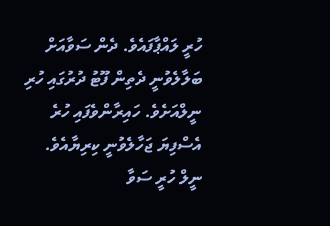ހުރީ ލައްޕާފައެވެ. ދެން ސަވާއަށް ބަލާލެވުނީ ދެތިން ފޫޓު ދުރުގައި ހުރި ނީލްއަށެވެ. ހައިރާންވެފައި ހުރެ އެސްފިޔަ ޖަހާލެވުނީ ކިރިޔާއެވެ. ނީލް ހުރީ ސަވާ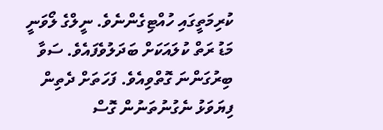ކުރިމަތީގައި ހުއްޓިގެންނެވެ. ނީލްގެ ލޯވަނީ މަޑު ރަތް ކުލައަކަށް ބަދަލުވެފައެވެ. ސަވާ ބިރުގަންނަ ގޮތްވިއެވެ. ފަހަތަށް ދެތިން ފިޔަވަޅު ނެގުނުތަނުން ގޮސް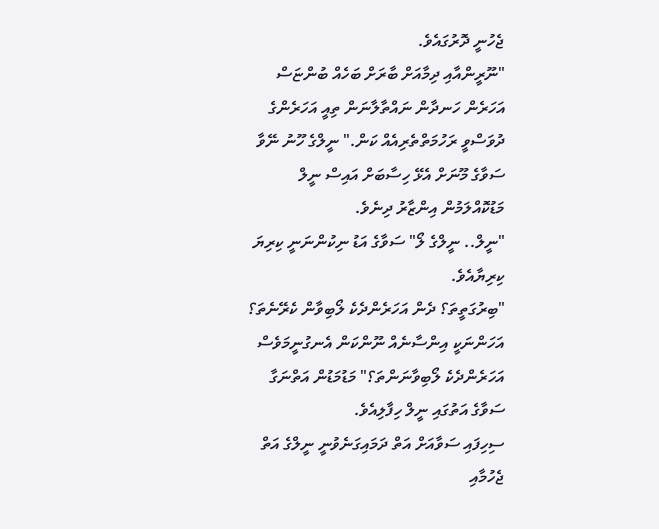ޖެހުނީ ދޮރުގައެވެ.
"ނޫރީންއާއި ދިމާއަށް ބާރަށް ބަހެއް ބުންޏަސް އަހަރެން ހަނދާން ނައްތާލާނަން ތިއީ އަހަރެންގެ ދުވަސްވީ ރަހުމަތްތެރިއެއް ކަން." ނީލްގެ ހޫނު ނޭވާ ސަވާގެ މޫނަށް އެޅޭ ހިސާބަށް އައިސް ނީލް މަޑުކޮއްލަމުން އިންޒާރު ދިނެވެ.
"ނީލް.. ނީލްގެ ލޯ" ސަވާގެ އަޑު ނިކުންނަނީ ކިރިޔަ ކިރިޔާއެވެ.
"ބިރުގަތީތަ؟ ދެން އަހަރެންދެކެ ލޯބިވާން ކެރޭނެތަ؟ އަހަންނަކީ އިންސާނެއް ނޫންކަން އެނގުނީމަވެސް އަހަރެންދެކެ ލޯބިވާނަންތަ؟" މަޑުމަޑުން އަތްނަގާ ސަވާގެ އަތުގައި ނީލް ހިފާލިއެވެ.
ސިހިފައި ސަވާއަށް އަތް ދަމައިގަނެވުނީ ނީލްގެ އަތް ޖެހުމާއި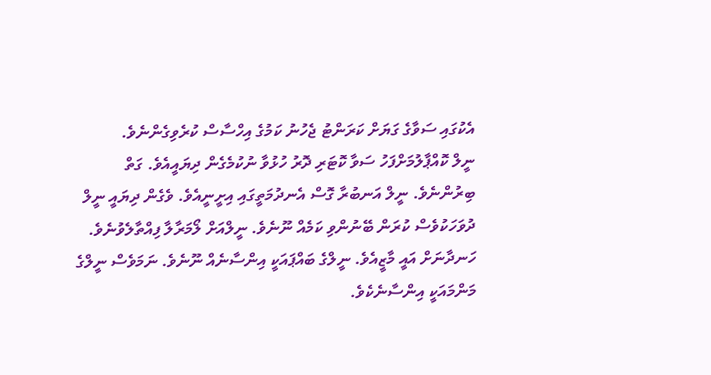އެކުގައި ސަވާގެ ގަޔަށް ކަރަންޓު ޖެހުނު ކަމުގެ އިހްސާސް ކުރެވިގެންނެވެ.
ނީލް ކޮއްޕާލުމަށްފަހު ސަވާ ކޮޓަރި ދޮރު ހުޅުވާ ނުކުމެގެން ދިޔައީއެވެ. ގަތް ބިރުންނެވެ. ނީލް އަނބުރާ ގޮސް އެނދުމަތީގައި އިށީނީއެވެ. ވެގެން ދިޔައީ ނީލް ދުވަހަކުވެސް ކުރަން ބޭނުންވި ކަމެއް ނޫނެވެ. ނީލްއަށް ލޯމަރާލާ ފިއްތާލެވުނެވެ. ހަނދާނަށް އައީ މާޒީއެވެ. ނީލްގެ ބައްޕައަކީ އިންސާނެއް ނޫނެވެ. ނަމަވެސް ނީލްގެ މަންމައަކީ އިންސާނެކެވެ.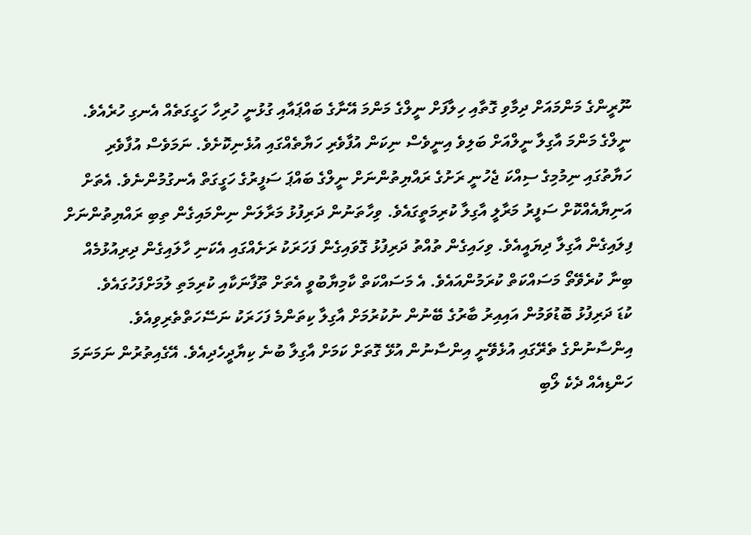ނޫރީންގެ މަންމައަށް ދިމާވި ގޮތާއި ހިލާފަށް ނީލްގެ މަންމަ އޭނާގެ ބައްޕައާއި ގުޅުނީ ހުރިހާ ހަގީގަތެއް އެނގި ހުރެއެވެ. ނީލްގެ މަންމަ އާގިލާ ނީލްއަށް ބަލިވެ އިނީވެސް ނިކަން އުފާވެރި ހަޔާތެއްގައި އުޅެނިކޮށެވެ. ނަމަވެސް އުފާވެރި ހަޔާތުގައި ނިމުމިގެ ސިއްކަ ޖެހުނީ ރަށުގެ ރައްޔިތުންނަށް ނީލްގެ ބައްޕަ ސަފީރުގެ ހަގީގަތް އެނގުމުންނެވެ. އެތަށް އަނިޔާއެއްކޮށް ސަފީރު މަރާލީ އާގިލާ ކުރިމަތީގައެވެ. ވިހާތަނުން ދަރިފުޅު މަރާލަން ނިންމައިގެން ތިބި ރައްޔިތުންނަށް ފިލައިގެން އާގިލާ ދިޔައީއެވެ. ވިހައިގެން ތުއްތު ދަރިފުޅު ގޮވައިގެން ފަހަރަކު ރަށެއްގައި އެކަނި ހާލައިގެން ދިރިއުޅުމެއް ބިނާ ކުރެވޭތޯ މަސައްކަތް ކުރަމުންއައެވެ. އެ މަސައްކަތް ކާމިޔާބުވީ އެތަށް ތޫފާނަކާއި ކުރިމަތި ލުމަށްފަހުގައެވެ.
ކުޑަ ދަރިފުޅު ބޮޑުވަމުން އައިއިރު ބާރުގެ ބޭނުން ނުކުރުމަށް އާގިލާ ކިތަންމެ ފަހަރަކު ނަސޭހަތްތެރިވިއެވެ. އިންސާނުންގެ ތެރޭގައި އުޅެވޭނީ އިންސާނުން އުޅޭ ގޮތަށް ކަމަށް އާގިލާ ބުނެ ކިޔާދީހެދިއެވެ. އޭގެއިތުރުން ނަމަނަމަ ހަންޑިއެއް ދެކެ ލޯބި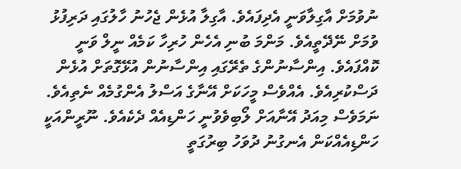ނުވުމަށް އާގިލާވަނީ އެދިފައެވެ. އާގިލާ އުޅެން ޖެހުނު ހާލުގައި ދަރިފުޅު ވުމަށް ނޭދޭތީއެވެ. މަންމަ ބުނި އެހެން ހުރިހާ ކަމެއް ނީލް ވަނީ ކޮއްފައެވެ. އިންސާނުންގެ ތެރޭގައި އިންސާނުން އުޅޭގޮތަށް އުޅެން ދަސްކުރިއެވެ. އެއްވެސް މީހަކަށް އޭނާގެ އަސްލު އެންގުމެއް ނެތިއެވެ. ނަމަވެސް މިއަދު އޭނާއަށް ލޯބިވެވުނީ ހަންޑިއެއް ދެކެއެވެ. ނޫރީންއަކީ ހަންޑިއެއްކަން އެނގުނު ދުވަހު ބިރުގަތީ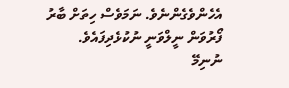އެހެންވެގެންނެވެ. ނަމަވެސް ހިތަށް ބާރު ފޯރުވަން ނީލްވަނީ ނުކުޅެދިފައެވެ.
ނުނިމޭ